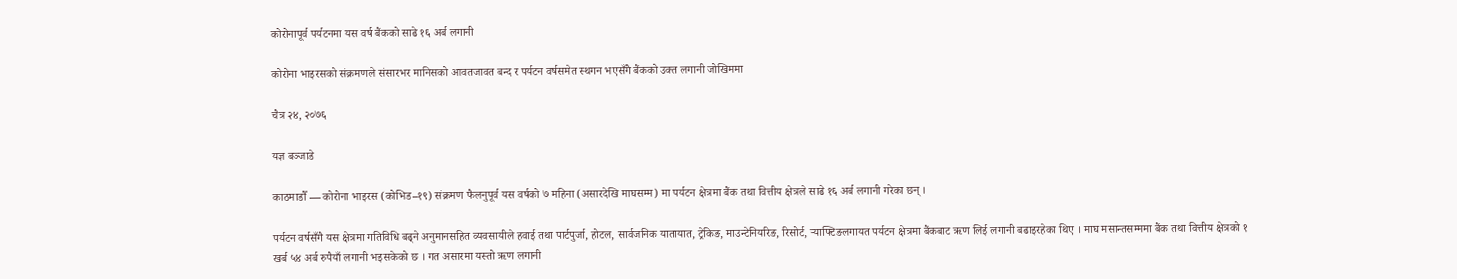कोरोनापूर्व पर्यटनमा यस वर्ष बैंकको साढे १६ अर्ब लगानी

कोरोना भाइरसको संक्रमणले संसारभर मानिसको आवतजावत बन्द र पर्यटन वर्षसमेत स्थगन भएसँगै बैंकको उक्त लगानी जोखिममा

चैत्र २४, २०७६

यज्ञ बञ्जाडे

काठमाडौँ — कोरोना भाइरस (कोभिड–१९) संक्रमण फैलनुपूर्व यस वर्षको ७ महिना (असारदेखि माघसम्म) मा पर्यटन क्षेत्रमा बैंक तथा वित्तीय क्षेत्रले साढे १६ अर्ब लगानी गरेका छन् ।

पर्यटन वर्षसँगै यस क्षेत्रमा गतिविधि बढ्ने अनुमानसहित व्यवसायीले हवाई तथा पार्टपुर्जा, होटल, सार्वजनिक यातायात, ट्रेकिङ, माउन्टेनियरिङ, रिसोर्ट, र्‍याफ्टिङलगायत पर्यटन क्षेत्रमा बैंकबाट ऋण लिई लगानी बढाइरहेका थिए । माघ मसान्तसम्ममा बैंक तथा वित्तीय क्षेत्रको १ खर्ब ५४ अर्ब रुपैयाँ लगानी भइसकेको छ । गत असारमा यस्तो ऋण लगानी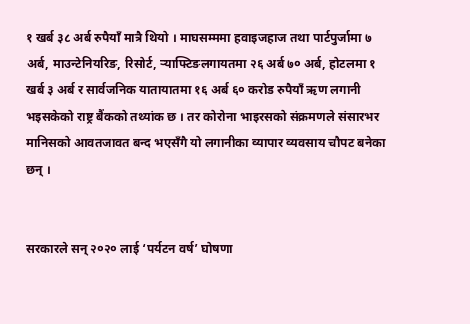१ खर्ब ३८ अर्ब रुपैयाँ मात्रै थियो । माघसम्ममा हवाइजहाज तथा पार्टपुर्जामा ७ अर्ब, माउन्टेनियरिङ, रिसोर्ट, र्‍याफ्टिङलगायतमा २६ अर्ब ७० अर्ब, होटलमा १ खर्ब ३ अर्ब र सार्वजनिक यातायातमा १६ अर्ब ६० करोड रुपैयाँ ऋण लगानी भइसकेको राष्ट्र बैंकको तथ्यांक छ । तर कोरोना भाइरसको संक्रमणले संसारभर मानिसको आवतजावत बन्द भएसँगै यो लगानीका व्यापार व्यवसाय चौपट बनेका छन् ।


सरकारले सन् २०२० लाई ‘पर्यटन वर्ष’ घोषणा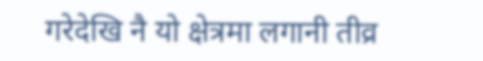गरेदेखि नै यो क्षेत्रमा लगानी तीव्र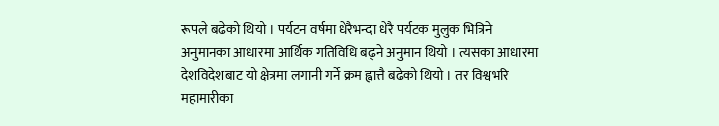रूपले बढेको थियो । पर्यटन वर्षमा धेरैभन्दा धेरै पर्यटक मुलुक भित्रिने अनुमानका आधारमा आर्थिक गतिविधि बढ्ने अनुमान थियो । त्यसका आधारमा देशविदेशबाट यो क्षेत्रमा लगानी गर्ने क्रम ह्वात्तै बढेको थियो । तर विश्वभरि महामारीका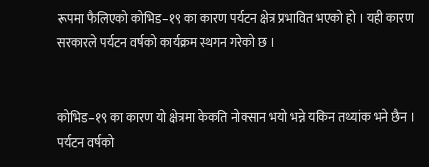रूपमा फैलिएको कोभिड–१९ का कारण पर्यटन क्षेत्र प्रभावित भएको हो । यही कारण सरकारले पर्यटन वर्षको कार्यक्रम स्थगन गरेको छ ।


कोभिड–१९ का कारण यो क्षेत्रमा केकति नोक्सान भयो भन्ने यकिन तथ्यांक भने छैन । पर्यटन वर्षको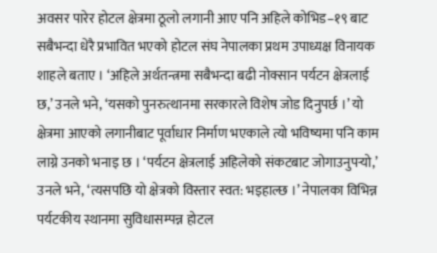अवसर पारेर होटल क्षेत्रमा ठूलो लगानी आए पनि अहिले कोभिड–१९ बाट सबैभन्दा धेरै प्रभावित भएको होटल संघ नेपालका प्रथम उपाध्यक्ष विनायक शाहले बताए । ‘अहिले अर्थतन्त्रमा सबैभन्दा बढी नोक्सान पर्यटन क्षेत्रलाई छ,’ उनले भने, ‘यसको पुनरुत्थानमा सरकारले विशेष जोड दिनुपर्छ ।’ यो क्षेत्रमा आएको लगानीबाट पूर्वाधार निर्माण भएकाले त्यो भविष्यमा पनि काम लाग्ने उनको भनाइ छ । ‘पर्यटन क्षेत्रलाई अहिलेको संकटबाट जोगाउनुपर्‍यो,’ उनले भने, ‘त्यसपछि यो क्षेत्रको विस्तार स्वत: भइहाल्छ ।’ नेपालका विभिन्न पर्यटकीय स्थानमा सुविधासम्पन्न होटल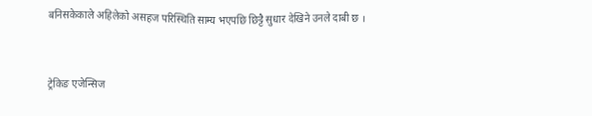बनिसकेकाले अहिलेको असहज परिस्थिति साम्य भएपछि छिट्टै सुधार देखिने उनले दाबी छ ।


ट्रेकिङ एजेन्सिज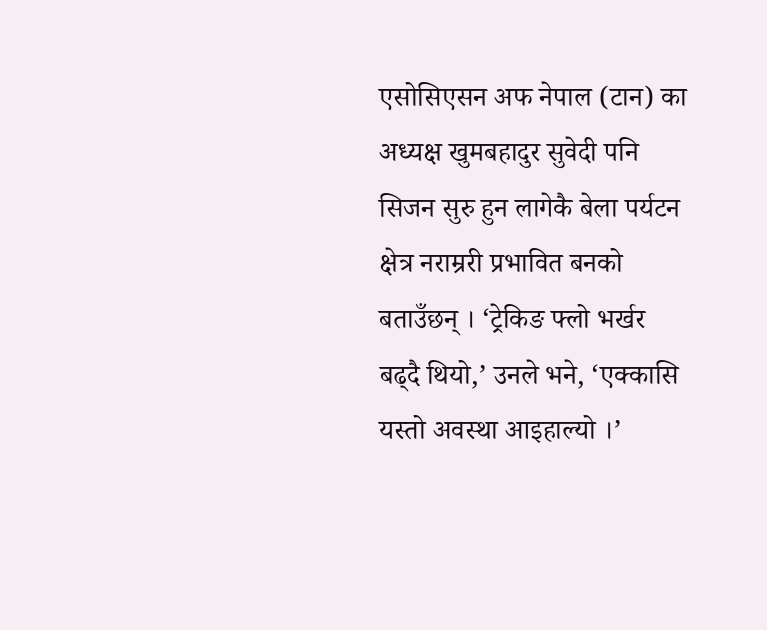एसोसिएसन अफ नेपाल (टान) का अध्यक्ष खुमबहादुर सुवेदी पनि सिजन सुरु हुन लागेकै बेला पर्यटन क्षेत्र नराम्ररी प्रभावित बनको बताउँछन् । ‘ट्रेकिङ फ्लो भर्खर बढ्दै थियो,’ उनले भने, ‘एक्कासि यस्तो अवस्था आइहाल्यो ।’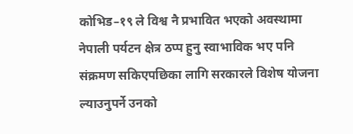कोभिड–१९ ले विश्व नै प्रभावित भएको अवस्थामा नेपाली पर्यटन क्षेत्र ठप्प हुनु स्वाभाविक भए पनि संक्रमण सकिएपछिका लागि सरकारले विशेष योजना ल्याउनुपर्ने उनको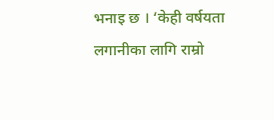भनाइ छ । ‘केही वर्षयता लगानीका लागि राम्रो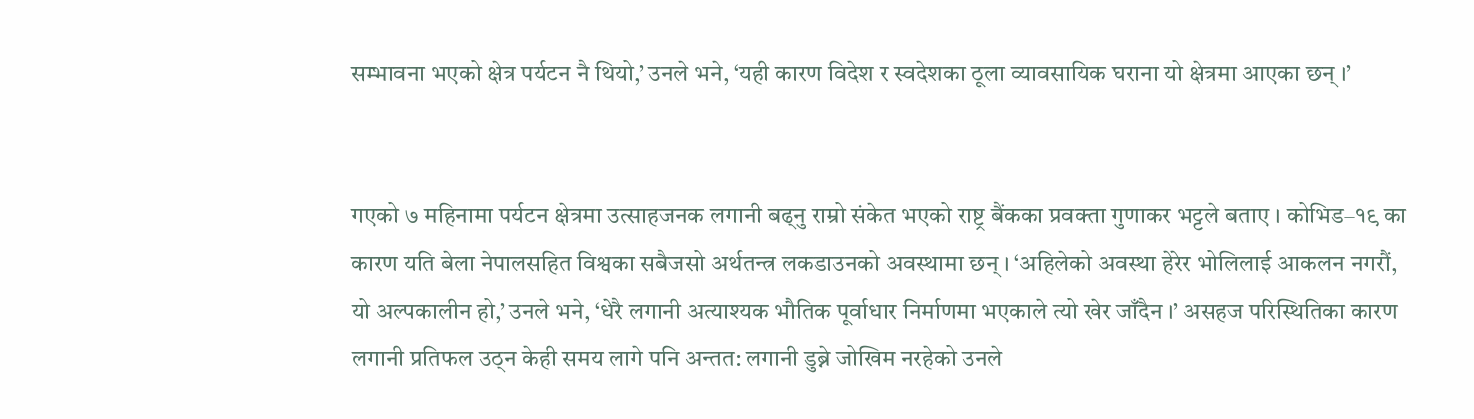सम्भावना भएको क्षेत्र पर्यटन नै थियो,’ उनले भने, ‘यही कारण विदेश र स्वदेशका ठूला व्यावसायिक घराना यो क्षेत्रमा आएका छन् ।’


गएको ७ महिनामा पर्यटन क्षेत्रमा उत्साहजनक लगानी बढ्नु राम्रो संकेत भएको राष्ट्र बैंकका प्रवक्ता गुणाकर भट्टले बताए । कोभिड–१९ का कारण यति बेला नेपालसहित विश्वका सबैजसो अर्थतन्त्र लकडाउनको अवस्थामा छन् । ‘अहिलेको अवस्था हेरेर भोलिलाई आकलन नगरौं, यो अल्पकालीन हो,’ उनले भने, ‘धेरै लगानी अत्याश्यक भौतिक पूर्वाधार निर्माणमा भएकाले त्यो खेर जाँदैन ।’ असहज परिस्थितिका कारण लगानी प्रतिफल उठ्न केही समय लागे पनि अन्तत: लगानी डुब्ने जोखिम नरहेको उनले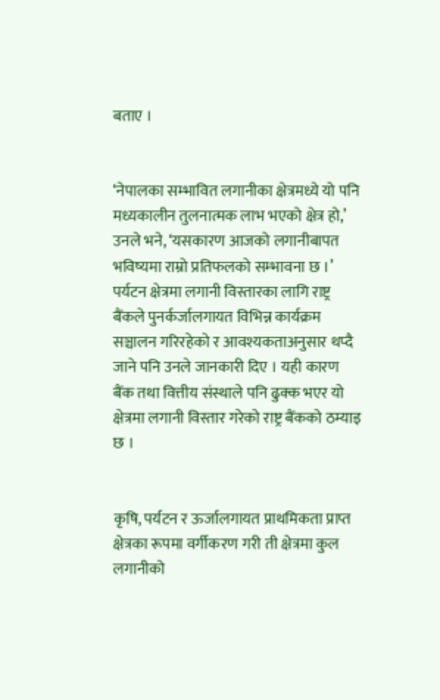बताए ।


‘नेपालका सम्भावित लगानीका क्षेत्रमध्ये यो पनि मध्यकालीन तुलनात्मक लाभ भएको क्षेत्र हो,’ उनले भने, ‘यसकारण आजको लगानीबापत भविष्यमा राम्रो प्रतिफलको सम्भावना छ ।’ पर्यटन क्षेत्रमा लगानी विस्तारका लागि राष्ट्र बैंकले पुनर्कर्जालगायत विभिन्न कार्यक्रम सञ्चालन गरिरहेको र आवश्यकताअनुसार थप्दै जाने पनि उनले जानकारी दिए । यही कारण बैंक तथा वित्तीय संस्थाले पनि ढुक्क भएर यो क्षेत्रमा लगानी विस्तार गरेको राष्ट्र बैंकको ठम्याइ छ ।


कृषि, पर्यटन र ऊर्जालगायत प्राथमिकता प्राप्त क्षेत्रका रूपमा वर्गीकरण गरी ती क्षेत्रमा कुल लगानीको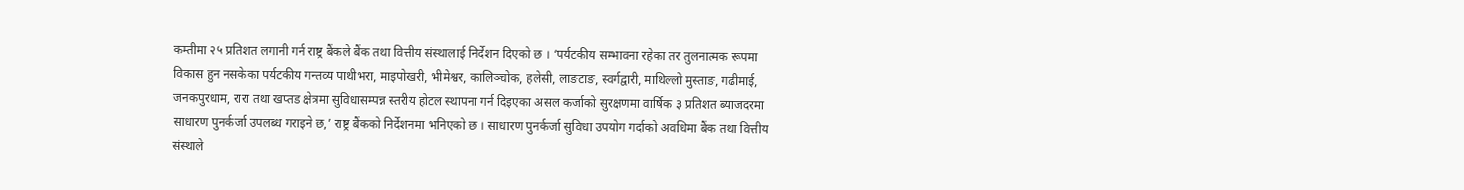कम्तीमा २५ प्रतिशत लगानी गर्न राष्ट्र बैंकले बैंक तथा वित्तीय संस्थालाई निर्देशन दिएको छ । ‘पर्यटकीय सम्भावना रहेका तर तुलनात्मक रूपमा विकास हुन नसकेका पर्यटकीय गन्तव्य पाथीभरा, माइपोखरी, भीमेश्वर, कालिञ्चोक, हलेसी, लाङटाङ, स्वर्गद्वारी, माथिल्लो मुस्ताङ, गढीमाई, जनकपुरधाम, रारा तथा खप्तड क्षेत्रमा सुविधासम्पन्न स्तरीय होटल स्थापना गर्न दिइएका असल कर्जाको सुरक्षणमा वार्षिक ३ प्रतिशत ब्याजदरमा साधारण पुनर्कर्जा उपलब्ध गराइने छ,’ राष्ट्र बैंकको निर्देशनमा भनिएको छ । साधारण पुनर्कर्जा सुविधा उपयोग गर्दाको अवधिमा बैंक तथा वित्तीय संस्थाले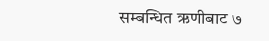सम्बन्धित ऋणीबाट ७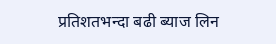प्रतिशतभन्दा बढी ब्याज लिन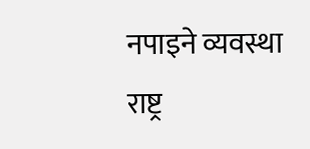नपाइने व्यवस्था राष्ट्र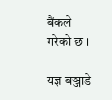बैंकले गरेको छ ।

यज्ञ बञ्जाडे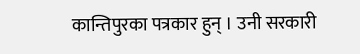कान्तिपुरका पत्रकार हुन् । उनी सरकारी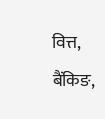वित्त, बैंकिङ,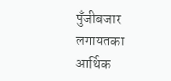पुँजीबजार लगायतका आर्थिक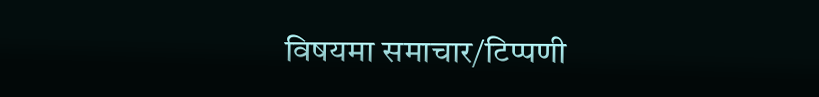विषयमा समाचार/टिप्पणी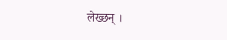लेख्छन् ।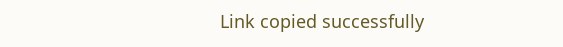Link copied successfully